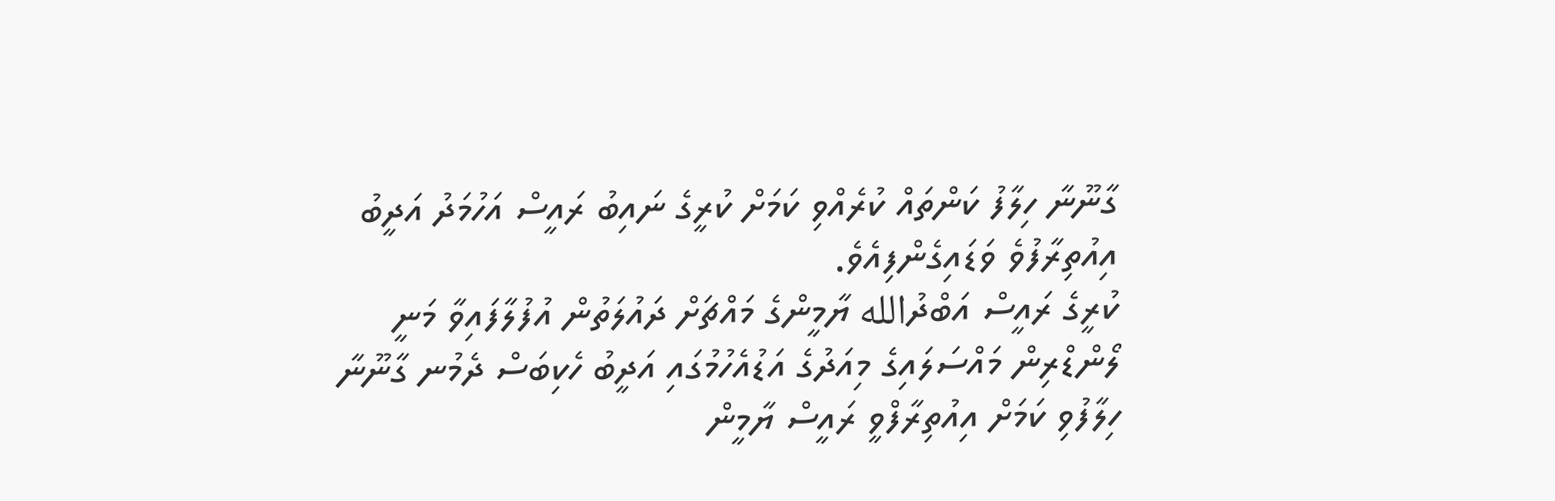ގާނޫނާ ހިލާފު ކަންތައް ކުރެއްވި ކަމަށް ކުރީގެ ނައިބު ރައީސް އަހުމަދު އަދީބު އިއުތިރާފުވެ ވަޑައިގެންފިއެވެ.
ކުރީގެ ރައީސް އަބްދުالله ޔާމީންގެ މައްޗަށް ދައުލަތުން އުފުލާފައިވާ މަނީ ލޯންޑްރިން މައްސަލައިގެ މިއަދުގެ އަޑުއެހުމުގައި އަދީބު ހެކިބަސް ދެމުނ ގާނޫނާ ހިލާފުވި ކަމަށް އިއުތިރާފްވީ ރައީސް ޔާމީން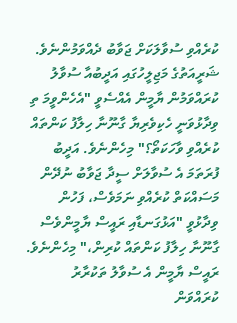ކުރެއްވި ސުވާލަކަށް ޖަވާބު ދެއްވަމުންނެވެ.
ޝަރީއަތުގެ މަޖިލީހުގައި އަދީބުއާ ސުވާލު ކުރައްވަމުން ޔާމީން އެއްސެވީ "އެހެންވީމަ ތި ވިދާޅުވަނީ ހެކިވެރިޔާ ގާނޫނާ ހިލާފު ކަންތައް ކުރެއްވި ވާހަކަތޯ؟" މިހެންނެވެ. އަދީބު ފުރަތަމަ އެ ސުވާލަށް ސީދާ ޖަވާބު ނުދޭން މަސައްކަތް ކުރެއްވި ނަމަވެސް، ފަހުން ވިދާޅުވީ "އަޅުގަނޑާއި ރައީސް ޔާމީންވެސް ގާނޫނާ ހިލާފު ކަންތައް ކުރިން،" މިހެންނެވެ.
ރައީސް ޔާމީން އެ ސުވާލު ތަކުރާރު ކުރައްވަން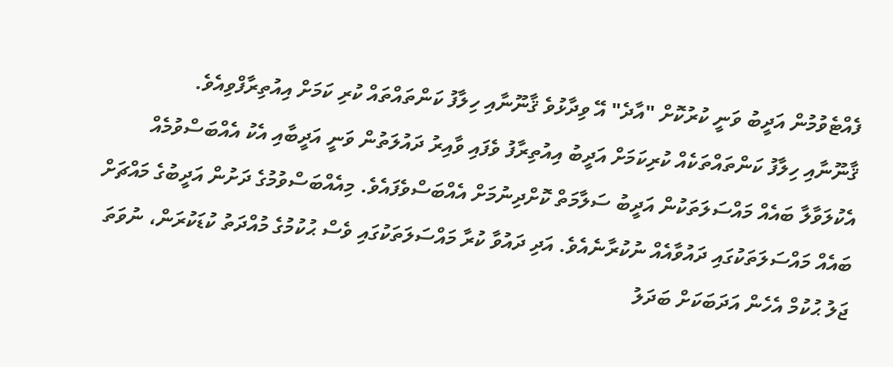ފެއްޓެވުމުން އަދީބު ވަނީ ކުރުކޮށް "އާދެ" އޭ ވިދާޅުވެ ޤާނޫނާއި ހިލާފު ކަންތައްތައް ކުރި ކަމަށް އިއުތިރާފްވިއެވެ.
ޤާނޫނާއި ހިލާފު ކަންތައްތަކެއް ކުރިކަމަށް އަދީބު އިއުތިރާފު ވެފައި ވާއިރު ދައުލަތުން ވަނީ އަދީބާއި އެކު އެއްބަސްވުމެއް އެކުލަވާލާ ބައެއް މައްސަލަތަކުން އަދީބު ސަލާމަތް ކޮށްދިނުމަށް އެއްބަސްވެފައެވެ. މިއެއްބަސްވުމުގެ ދަށުން އަދީބުގެ މައްޗަށް ބައެއް މައްސަލަތަކުގައި ދައުވާއެއް ނުކުރާނެއެވެ. އަދި ދައުވާ ކުރާ މައްސަލަތަކުގައި ވެސް ޙުކުމުގެ މުއްދަތު ކުޑަކުރަން، ނުވަތަ ޖަލު ޙުކުމް އެހެން އަދަބަކަށް ބަދަލު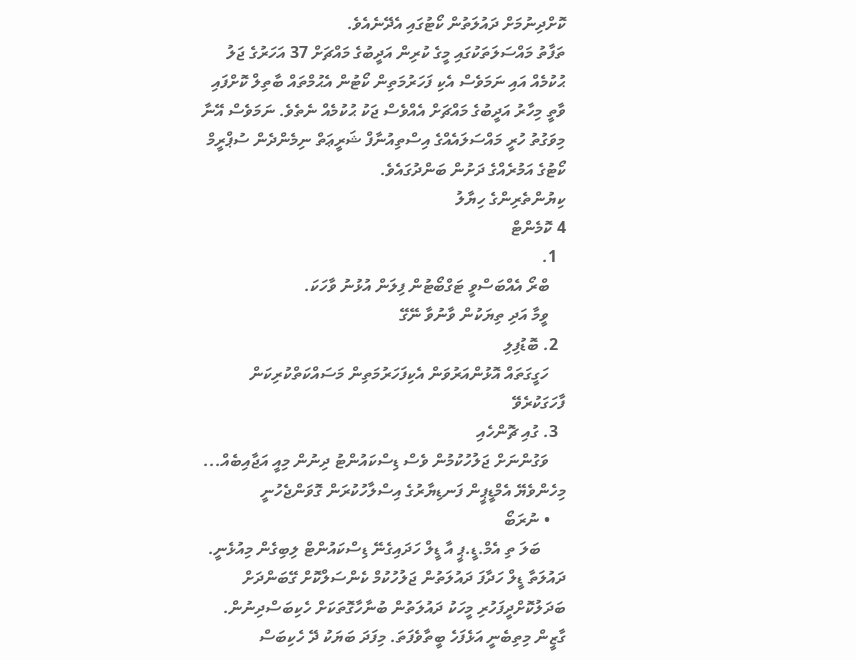ކޮށްދިނުމަށް ދައުލަތުން ކޯޓުގައި އެދޭނެއެވެ.
ތަފާތު މައްސަލަތަކުގައި މީގެ ކުރިން އަދީބުގެ މައްޗަށް 37 އަހަރުގެ ޖަލު ޙުކުމެއް އައި ނަމަވެސް އެކި ފަހަރުމަތިން ކޯޓުން އެޙުމްތައް ބާތިލް ކޮށްފައި ވާތީ މިހާރު އަދީބުގެ މައްޗަށް އެއްވެސް ޖަކު ޙުކުމެއް ނެތެވެ. ނަމަވެސް އޭނާ މިވަގުތު ހުރީ މައްސަލައެއްގެ އިސްތިއުނާފް ޝަރީޢަތް ނިމެންދެން ސުޕްރީމް ކޯޓުގެ އަމުރެއްގެ ދަށުން ބަންދުގައެވެ.
ކިޔުންތެރިންގެ ހިޔާލު
4 ކޮމެންޓް
  1.
    ބްރޯ އެއްބަސްވީ ޓަގްބޯޓުން ފިލަން އުޅުނު ވާހަކަ.
    ވީމާ އަދި ތިޔަކުން ވާނުވާ ނޭގޭ
  2. ބޮޑުފިލި
    ހަގީގަތައް އޮޅުންއަރުވަން އެކިފަހަރުމަތިން މަސައްކަތްކުރިކަން ފާހަގަކުރެވޭ
  3. ގުއި ޗޮންހެއި
    ވަގުންނަށް ޖަލުހުކުމުން ވެސް ޑިސްކައުންޓު ދިނުން މިއީ އަޖާއިބެއް... މިހެންވެޔޭ އެމްޑީޕީން ފަނޑިޔާރުގެ އިސްލާހުކުރަން ގޮވަންޖެހުނީ
    • ނުރަބޯ
      ބަލަ ތި އެމް.ޑީ.ޕީ އާ ޑީލް ހަދައިގެނޭ ޑިސްކައުންޓް ލިބިގެން މިއުޅެނީ. ދައުލަތާ ޑީލް ހަދާފަ ދައުލަތުން ޖަލުހުކުމް ކެންސަލްކޮށް ގޭބަންދަށް ބަދަލުކޮށްދީފަހުރި މީހަކު ދައުލަތުން ބުނާހާގޮތަކަށް ހެކިބަސްދިނުން. ގާޒީން މިތިބެނީ އަޅެފަހެ ބީތާވެފަތަ. މިފަދަ ބަޔަކު ދޭ ހެކިބަސް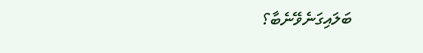ބަލައިގަނެވޭނެބާ؟